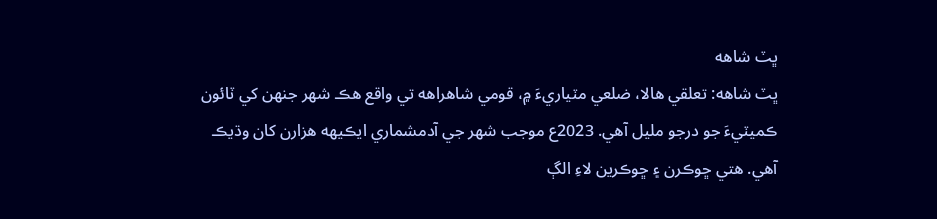ڀٽ شاھه
ڀٽ شاھه: تعلقي ھالا، ضلعي مٽياريءَ ۾، قومي شاهراهه تي واقع ھڪ شھر جنھن کي ٽائون ڪميٽيءَ جو درجو مليل آھي. 2023ع موجب شھر جي آدمشماري ايڪيھه ھزارن کان وڌيڪ آھي. ھتي ڇوڪرن ۽ ڇوڪرين لاءِ الڳ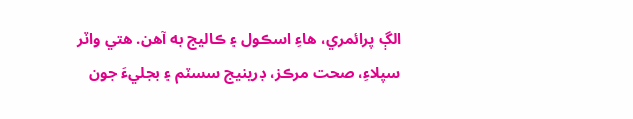الڳ پرائمري، ھاءِ اسڪول ۽ ڪاليج به آهن. هتي واٽر سپلاءِ، صحت مرڪز، ڊرينيج سسٽم ۽ بجليءَ جون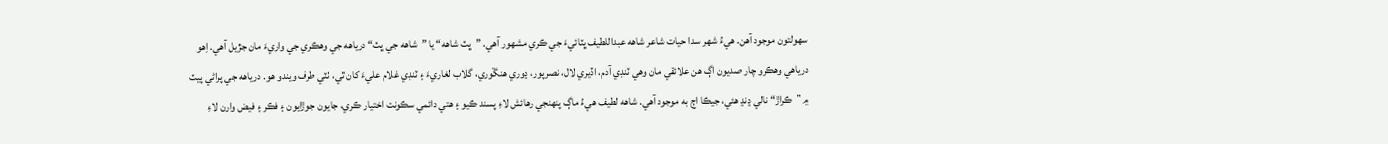سھولتون موجود آھن. ھيءُ شھر سدا حيات شاعر شاهه عبداللطيف ڀٽائيءَ جي ڪري مشھور آھي. ”ڀٽ شاھه“ يا ”شاهه جي ڀٽ“ درياهه جي وھڪري جي واريءَ مان جڙيل آھي. اِهو درياهي وهڪرو چار صديون اڳ ھن علائقي مان وهي ٽنڊي آدم، اڏيري لال، نصرپور، ڍوري ھنڱوري، گلاب لغاريءَ ۽ ٽنڊي غلام عليءَ کان ٿي، ٺٽي طرف ويندو ھو. درياهه جي پراڻي پيٽ ۾ ”ڪراڙ“ نالي ڍنڍ ھئي، جيڪا اڄ به موجود آهي. شاهه لطيف ھيءُ ماڳ پنھنجي رهائش لاءِ پسند ڪيو ۽ ھتي دائمي سڪونت اختيار ڪري، جايون جوڙايون ۽ فڪر ۽ فيض وارن لاءِ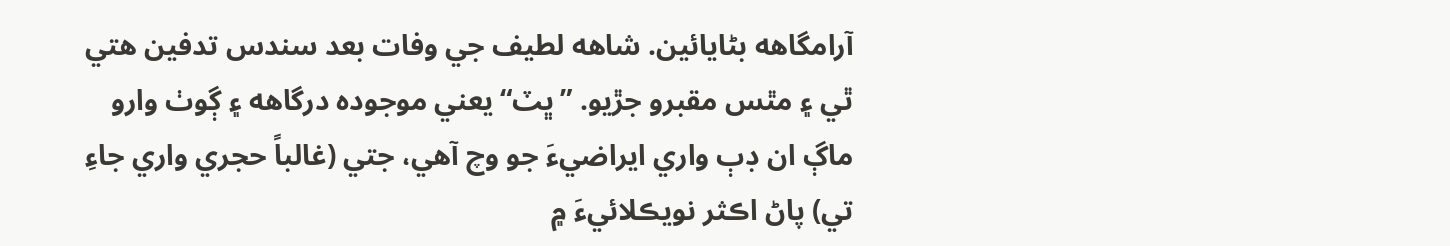آرامگاهه بڻايائين. شاهه لطيف جي وفات بعد سندس تدفين هتي ٿي ۽ مٿس مقبرو جڙيو. ”ڀٽ“ يعني موجوده درگاهه ۽ ڳوٺ وارو ماڳ ان ڊٻ واري ايراضيءَ جو وچ آھي، جتي (غالباً حجري واري جاءِ تي) پاڻ اڪثر نويڪلائيءَ ۾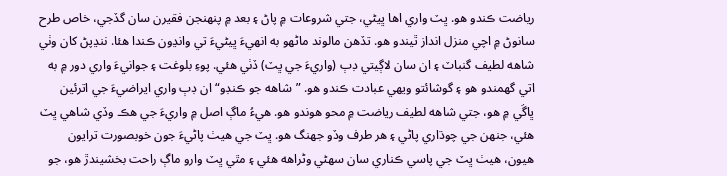رياضت ڪندو ھو. ڀٽ واري اھا ڀيڻي، جتي شروعات ۾ پاڻ ۽ بعد ۾ پنھنجن فقيرن سان گڏجي، خاص طرح سانوڻ ۾ اچي منزل انداز ٿيندو ھو. تڏھن مالوند ماڻھو به انھيءَ ڀيڻيءَ تي وانڍون ڪندا ھئا. ننڍپڻ کان وٺي شاهه لطيف گنباٽ ۽ ان سان لاڳيتي ڊٻ (واريءَ جي ڀٽ) ڏٺي ھئي. پوءِ بلوغت ۽ جوانيءَ واري دور ۾ به اتي گهمندو ھو ۽ گوشائتو ويھي عبادت ڪندو ھو. ”شاهه جو ڪنڊو“ ان ڊٻ واري ايراضيءَ جي اترئين ڀاڱي ۾ ھو، جتي شاهه لطيف رياضت ۾ محو هوندو ھو. ھيءُ ماڳ اصل ۾ واريءَ جي ھڪ وڏي شاھي ڀٽ ھئي، جنھن جي چوڌاري پاڻي ۽ ھر طرف وڏو جهنگ ھو. ڀٽ جي ھيٺ پاڻيءَ جون خوبصورت ترايون ھيون، ھيٺ ڀٽ جي پاسي ڪناري سان سھڻي وڻراهه ھئي ۽ مٿي ڀٽ وارو ماڳ راحت بخشيندڙ ھو، جو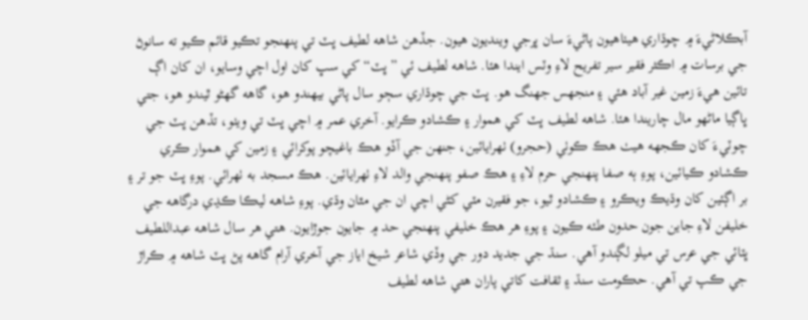آبڪلاڻيءَ ۾ چوڌاري ھيٺاھيون پاڻيءَ سان ڀرجي وينديون هيون. جڏھن شاهه لطيف ڀٽ تي پنھنجو تڪيو قائم ڪيو ته سانوڻ جي برسات ۾ اڪثر فقير سير تفريح لاءِ وٽس ايندا ھئا. شاهه لطيف ئي ”ڀٽ“ کي سڀ کان اول اچي وسايو، ان کان اڳ تائين ھيءَ زمين غير آباد ھئي ۽ منجهس جهنگ ھو. ڀٽ جي چوڌاري سڄو سال پاڻي بيھندو ھو، گاهه گھڻو ٿيندو ھو، جتي ڀاڳيا ماڻھو مال چاريندا ھئا. شاهه لطيف ڀٽ کي ھموار ۽ ڪشادو ڪرايو. آخري عمر ۾ اچي ڀٽ تي ويٺو، تڏھن ڀٽ جي چوٽيءَ کان ڪجهه ھيٺ ھڪ ڪوٺي (حجرو) ٺھرايائين، جنھن جي آڏو هڪ باغيچو پوکرائي ۽ زمين کي ھموار ڪري ڪشادو ڪيائين، پوءِ ٻه صفا پنھنجي حرم لاءِ ۽ ھڪ صفو پنھنجي والد لاءِ ٺھرايائين. ھڪ مسجد به ٺھرائي. پوءِ ڀٽ جو تر ۽ بر اڳئين کان وڌيڪ ويڪرو ۽ ڪشادو ٿيو، جو فقيرن مٽي کڻي اچي ان جي مٿان وڌي. پوءِ شاهه ليڪا ڪڍي درگاهه جي خليفن لاءِ جاين جون حدون طئه ڪيون ۽ پوءِ ھر ھڪ خليفي پنھنجي حد ۾ جايون جوڙايون. هتي هر سال شاهه عبداللطيف ڀٽائي جي عرس تي ميلو لڳندو آهي. سنڌ جي جديد دور جي وڏي شاعر شيخ اياز جي آخري آرام گاهه پڻ ڀٽ شاهه ۾ ڪراڙ جي ڪپ تي آھي. حڪومت سنڌ ۽ ثقافت کاتي پاران ھتي شاهه لطيف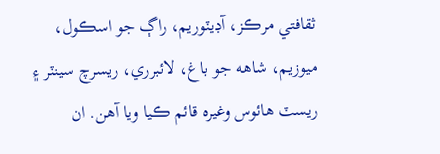ثقافتي مرڪز، آڊيٽوريم، راڳ جو اسڪول، ميوزيم، شاهه جو باغ، لائبرري، ريسرچ سينٽر ۽ ريسٽ ھائوس وغيره قائم ڪيا ويا آھن. ان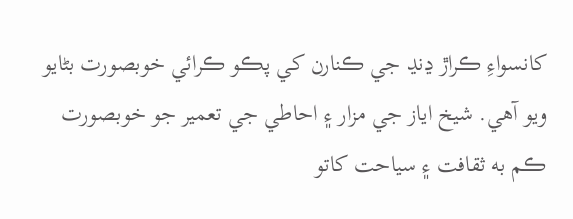کانسواءِ ڪراڙ ڍنڍ جي ڪنارن کي پڪو ڪرائي خوبصورت بڻايو ويو آهي. شيخ اياز جي مزار ۽ احاطي جي تعمير جو خوبصورت ڪم به ثقافت ۽ سياحت کاتو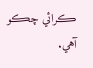ڪرائي چڪو آهي.